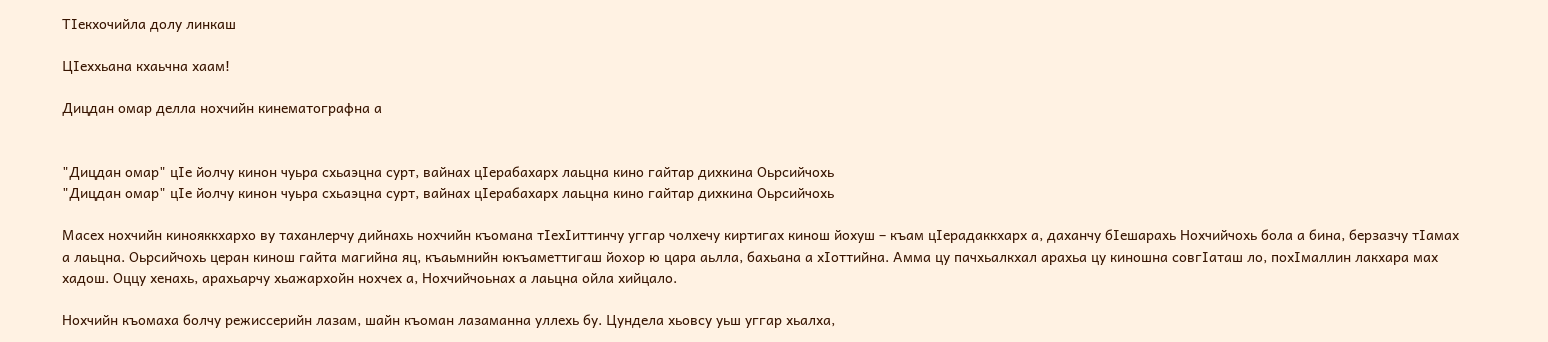ТIекхочийла долу линкаш

ЦIеххьана кхаьчна хаам!

Дицдан омар делла нохчийн кинематографна а


"Дицдан омар" цIе йолчу кинон чуьра схьаэцна сурт, вайнах цIерабахарх лаьцна кино гайтар дихкина Оьрсийчохь
"Дицдан омар" цIе йолчу кинон чуьра схьаэцна сурт, вайнах цIерабахарх лаьцна кино гайтар дихкина Оьрсийчохь

Масех нохчийн кинояккхархо ву таханлерчу дийнахь нохчийн къомана тIехIиттинчу уггар чолхечу киртигах кинош йохуш – къам цIерадаккхарх а, даханчу бIешарахь Нохчийчохь бола а бина, берзазчу тIамах а лаьцна. Оьрсийчохь церан кинош гайта магийна яц, къаьмнийн юкъаметтигаш йохор ю цара аьлла, бахьана а хIоттийна. Амма цу пачхьалкхал арахьа цу киношна совгIаташ ло, похIмаллин лакхара мах хадош. Оццу хенахь, арахьарчу хьажархойн нохчех а, Нохчийчоьнах а лаьцна ойла хийцало.

Нохчийн къомаха болчу режиссерийн лазам, шайн къоман лазаманна уллехь бу. Цундела хьовсу уьш уггар хьалха,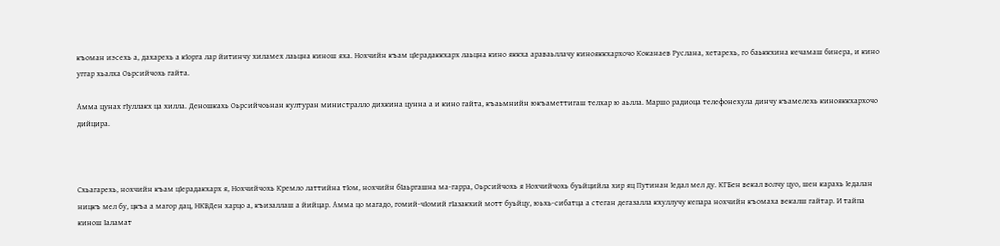къоман иэсехь а, дахарехь а кIорга лар йитинчу хиламех лаьцна кинош яха. Нохчийн къам цIерадаккхарх лаьцна кино яккха араваьллачу кинояккхархочо Коканаев Руслана, хетарехь, го баьккхина кечамаш бинера, и кино уггар хьалха Оьрсийчохь гайта.

Амма цунах гIуллакх ца хилла. Деношкахь Оьрсийчоьнан културан министралло дихкина цунна а и кино гайта, къаьмнийн юкъаметтигаш телхар ю аьлла. Маршо радиоца телефонехула динчу къамелехь кинояккхархочо дийцира.



Схьагарехь, нохчийн къам цIерадакхарх я, Нохчийчохь Кремло латтийна тIом, нохчийн бIаьргашна ма-гарра, Оьрсийчохь я Нохчийчохь буьйцийла хир яц Путинан Iедал мел ду. КГБен векал волчу цуо, шен карахь Iедалан ницкъ мел бу, цкъа а магор дац, НКВДен харцо а, къизаллаш а йийцар. Амма цо магадо, гомий-чIомий гIазакхий мотт буьйцу, юьхь-сибатца а стеган дегазалла кхуллучу кепара нохчийн къомаха векалш гайтар. И тайпа кинош Iаламат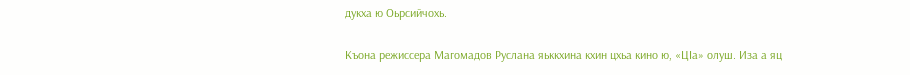дукха ю Оьрсийчохь.

Къона режиссера Магомадов Руслана яьккхина кхин цхьа кино ю, «ЦIа» олуш. Иза а яц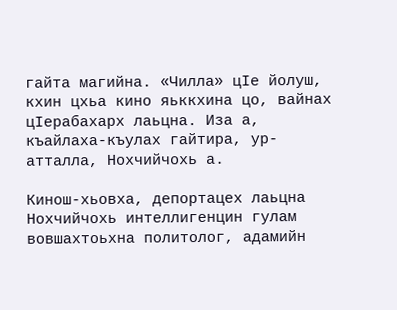гайта магийна. «Чилла» цIе йолуш, кхин цхьа кино яьккхина цо, вайнах цIерабахарх лаьцна. Иза а, къайлаха-къулах гайтира, ур-атталла, Нохчийчохь а.

Кинош-хьовха, депортацех лаьцна Нохчийчохь интеллигенцин гулам вовшахтоьхна политолог, адамийн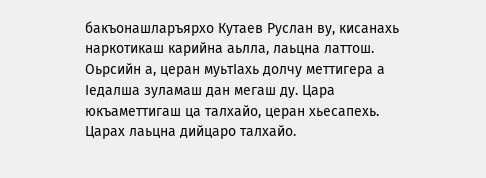бакъонашларъярхо Кутаев Руслан ву, кисанахь наркотикаш карийна аьлла, лаьцна латтош. Оьрсийн а, церан муьтIахь долчу меттигера а Iедалша зуламаш дан мегаш ду. Цара юкъаметтигаш ца талхайо, церан хьесапехь. Царах лаьцна дийцаро талхайо.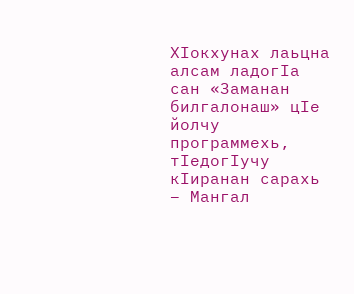ХIокхунах лаьцна алсам ладогIа сан «Заманан билгалонаш» цIе йолчу программехь, тIедогIучу кIиранан сарахь – Мангал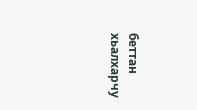беттан хьалхарчу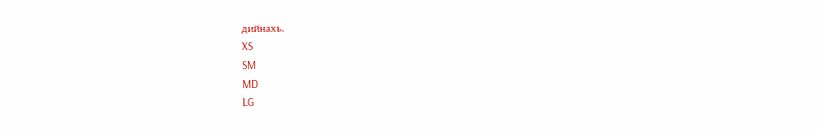дийнахь.
XS
SM
MD
LG